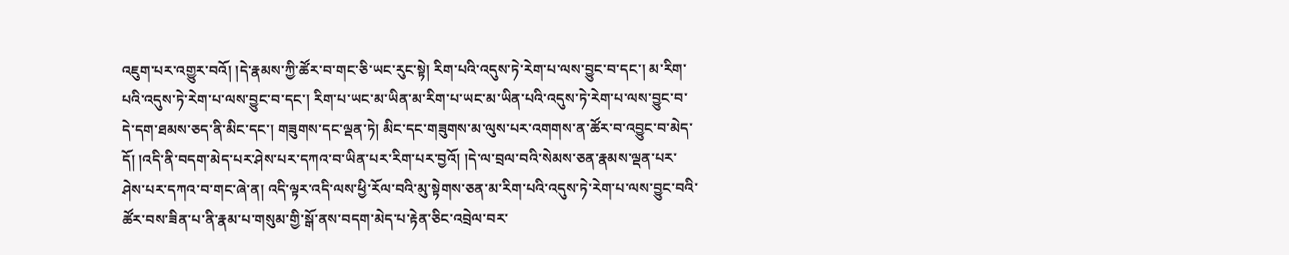འཇུག་པར་འགྱུར་བའོ། །དེ་རྣམས་ཀྱི་ཚོར་བ་གང་ཅི་ཡང་རུང་སྟེ། རིག་པའི་འདུས་ཏེ་རེག་པ་ལས་བྱུང་བ་དང་། མ་རིག་པའི་འདུས་ཏེ་རེག་པ་ལས་བྱུང་བ་དང་། རིག་པ་ཡང་མ་ཡིན་མ་རིག་པ་ཡང་མ་ཡིན་པའི་འདུས་ཏེ་རེག་པ་ལས་བྱུང་བ་དེ་དག་ཐམས་ཅད་ནི་མིང་དང་། གཟུགས་དང་ལྡན་ཏེ། མིང་དང་གཟུགས་མ་ལུས་པར་འགགས་ན་ཚོར་བ་འབྱུང་བ་མེད་དོ། །འདི་ནི་བདག་མེད་པར་ཤེས་པར་དཀའ་བ་ཡིན་པར་རིག་པར་བྱའོ། །དེ་ལ་བྲལ་བའི་སེམས་ཅན་རྣམས་ལྡན་པར་ཤེས་པར་དཀའ་བ་གང་ཞེ་ན། འདི་ལྟར་འདི་ལས་ཕྱི་རོལ་བའི་མུ་སྟེགས་ཅན་མ་རིག་པའི་འདུས་ཏེ་རེག་པ་ལས་བྱུང་བའི་ཚོར་བས་ཟིན་པ་ནི་རྣམ་པ་གསུམ་གྱི་སྒོ་ནས་བདག་མེད་པ་རྟེན་ཅིང་འབྲེལ་བར་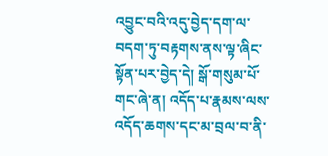འབྱུང་བའི་འདུ་བྱེད་དག་ལ་བདག་ཏུ་བརྟགས་ནས་ལྟ་ཞིང་སྟོན་པར་བྱེད་དེ། སྒོ་གསུམ་པོ་གང་ཞེ་ན། འདོད་པ་རྣམས་ལས་འདོད་ཆགས་དང་མ་བྲལ་བ་ནི་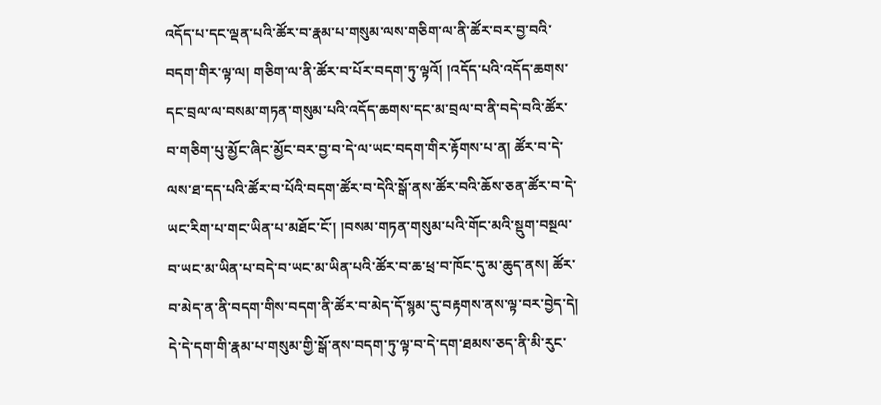འདོད་པ་དང་ལྡན་པའི་ཚོར་བ་རྣམ་པ་གསུམ་ལས་གཅིག་ལ་ནི་ཚོར་བར་བྱ་བའི་བདག་གིར་ལྟ་ལ། གཅིག་ལ་ནི་ཚོར་བ་པོར་བདག་ཏུ་ལྟའོ། །འདོད་པའི་འདོད་ཆགས་དང་བྲལ་ལ་བསམ་གཏན་གསུམ་པའི་འདོད་ཆགས་དང་མ་བྲལ་བ་ནི་བདེ་བའི་ཚོར་བ་གཅིག་པུ་མྱོང་ཞིང་མྱོང་བར་བྱ་བ་དེ་ལ་ཡང་བདག་གིར་རྟོགས་པ་ན། ཚོར་བ་དེ་ལས་ཐ་དད་པའི་ཚོར་བ་པོའི་བདག་ཚོར་བ་དེའི་སྒོ་ནས་ཚོར་བའི་ཆོས་ཅན་ཚོར་བ་དེ་ཡང་རིག་པ་གང་ཡིན་པ་མཐོང་ངོ་། །བསམ་གཏན་གསུམ་པའི་གོང་མའི་སྡུག་བསྔལ་བ་ཡང་མ་ཡིན་པ་བདེ་བ་ཡང་མ་ཡིན་པའི་ཚོར་བ་ཆ་ཕྲ་བ་ཁོང་དུ་མ་ཆུད་ནས། ཚོར་བ་མེད་ན་ནི་བདག་གིས་བདག་ནི་ཚོར་བ་མེད་དོ་སྙམ་དུ་བརྟགས་ནས་ལྟ་བར་བྱེད་དེ། དེ་དེ་དག་གི་རྣམ་པ་གསུམ་གྱི་སྒོ་ནས་བདག་ཏུ་ལྟ་བ་དེ་དག་ཐམས་ཅད་ནི་མི་རུང་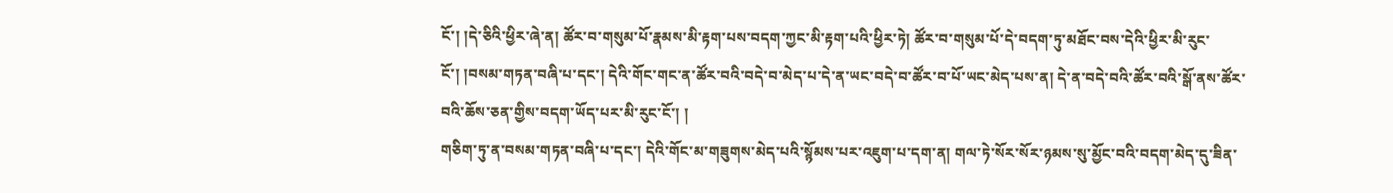ངོ་། །དེ་ཅིའི་ཕྱིར་ཞེ་ན། ཚོར་བ་གསུམ་པོ་རྣམས་མི་རྟག་པས་བདག་ཀྱང་མི་རྟག་པའི་ཕྱིར་ཏེ། ཚོར་བ་གསུམ་པོ་དེ་བདག་ཏུ་མཐོང་བས་དེའི་ཕྱིར་མི་རུང་ངོ་། །བསམ་གཏན་བཞི་པ་དང་། དེའི་གོང་གང་ན་ཚོར་བའི་བདེ་བ་མེད་པ་དེ་ན་ཡང་བདེ་བ་ཚོར་བ་པོ་ཡང་མེད་པས་ན། དེ་ན་བདེ་བའི་ཚོར་བའི་སྒོ་ནས་ཚོར་བའི་ཆོས་ཅན་གྱིས་བདག་ཡོད་པར་མི་རུང་ངོ་། །
གཅིག་ཏུ་ན་བསམ་གཏན་བཞི་པ་དང་། དེའི་གོང་མ་གཟུགས་མེད་པའི་སྙོམས་པར་འཇུག་པ་དག་ན། གལ་ཏེ་སོར་སོར་ཉམས་སུ་མྱོང་བའི་བདག་མེད་དུ་ཟིན་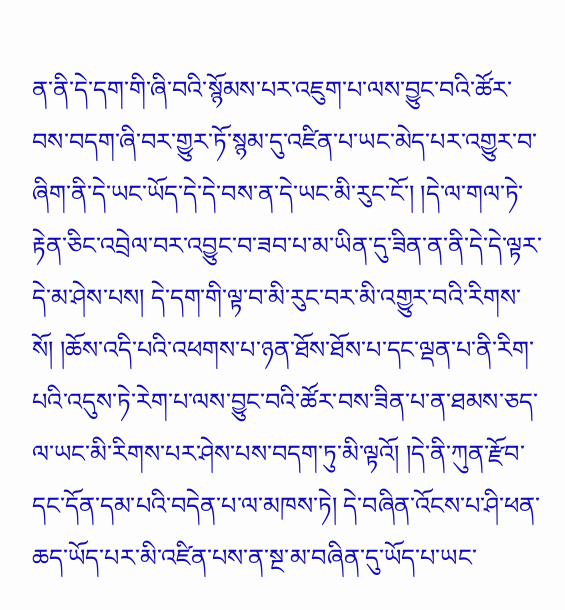ན་ནི་དེ་དག་གི་ཞི་བའི་སྙོམས་པར་འཇུག་པ་ལས་བྱུང་བའི་ཚོར་བས་བདག་ཞི་བར་གྱུར་ཏོ་སྙམ་དུ་འཛིན་པ་ཡང་མེད་པར་འགྱུར་བ་ཞིག་ནི་དེ་ཡང་ཡོད་དེ་དེ་བས་ན་དེ་ཡང་མི་རུང་ངོ་། །དེ་ལ་གལ་ཏེ་རྟེན་ཅིང་འབྲེལ་བར་འབྱུང་བ་ཟབ་པ་མ་ཡིན་དུ་ཟིན་ན་ནི་དེ་དེ་ལྟར་དེ་མ་ཤེས་པས། དེ་དག་གི་ལྟ་བ་མི་རུང་བར་མི་འགྱུར་བའི་རིགས་སོ། །ཆོས་འདི་པའི་འཕགས་པ་ཉན་ཐོས་ཐོས་པ་དང་ལྡན་པ་ནི་རིག་པའི་འདུས་ཏེ་རེག་པ་ལས་བྱུང་བའི་ཚོར་བས་ཟིན་པ་ན་ཐམས་ཅད་ལ་ཡང་མི་རིགས་པར་ཤེས་པས་བདག་ཏུ་མི་ལྟའོ། །དེ་ནི་ཀུན་རྫོབ་དང་དོན་དམ་པའི་བདེན་པ་ལ་མཁས་ཏེ། དེ་བཞིན་འོངས་པ་ཤི་ཕན་ཆད་ཡོད་པར་མི་འཛིན་པས་ན་སྔ་མ་བཞིན་དུ་ཡོད་པ་ཡང་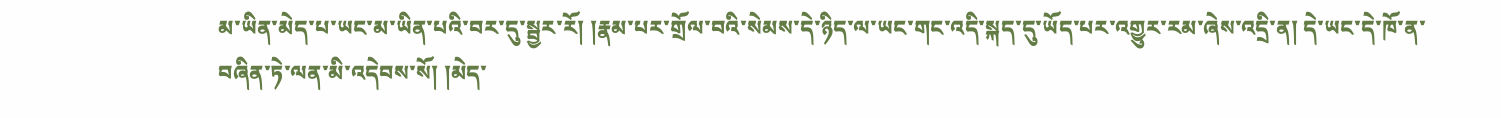མ་ཡིན་མེད་པ་ཡང་མ་ཡིན་པའི་བར་དུ་སྦྱར་རོ། །རྣམ་པར་གྲོལ་བའི་སེམས་དེ་ཉིད་ལ་ཡང་གང་འདི་སྐད་དུ་ཡོད་པར་འགྱུར་རམ་ཞེས་འདྲི་ན། དེ་ཡང་དེ་ཁོ་ན་བཞིན་ཏེ་ལན་མི་འདེབས་སོ། །མེད་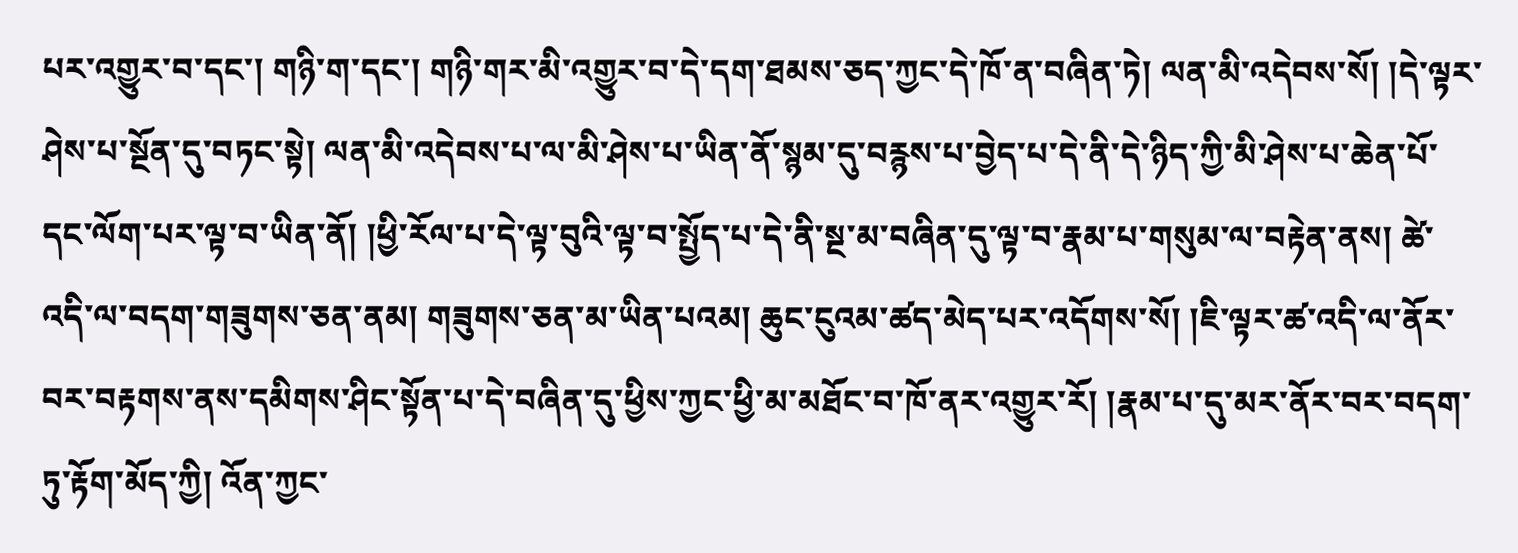པར་འགྱུར་བ་དང་། གཉི་ག་དང་། གཉི་གར་མི་འགྱུར་བ་དེ་དག་ཐམས་ཅད་ཀྱང་དེ་ཁོ་ན་བཞིན་ཏེ། ལན་མི་འདེབས་སོ། །དེ་ལྟར་ཤེས་པ་སྔོན་དུ་བཏང་སྟེ། ལན་མི་འདེབས་པ་ལ་མི་ཤེས་པ་ཡིན་ནོ་སྙམ་དུ་བརྙས་པ་བྱེད་པ་དེ་ནི་དེ་ཉིད་ཀྱི་མི་ཤེས་པ་ཆེན་པོ་དང་ལོག་པར་ལྟ་བ་ཡིན་ནོ། །ཕྱི་རོལ་པ་དེ་ལྟ་བུའི་ལྟ་བ་སྤྱོད་པ་དེ་ནི་སྔ་མ་བཞིན་དུ་ལྟ་བ་རྣམ་པ་གསུམ་ལ་བརྟེན་ནས། ཚེ་འདི་ལ་བདག་གཟུགས་ཅན་ནམ། གཟུགས་ཅན་མ་ཡིན་པའམ། ཆུང་ངུའམ་ཚད་མེད་པར་འདོགས་སོ། །ཇི་ལྟར་ཚ་འདི་ལ་ནོར་བར་བརྟགས་ནས་དམིགས་ཤིང་སྟོན་པ་དེ་བཞིན་དུ་ཕྱིས་ཀྱང་ཕྱི་མ་མཐོང་བ་ཁོ་ནར་འགྱུར་རོ། །རྣམ་པ་དུ་མར་ནོར་བར་བདག་ཏུ་རྟོག་མོད་ཀྱི། འོན་ཀྱང་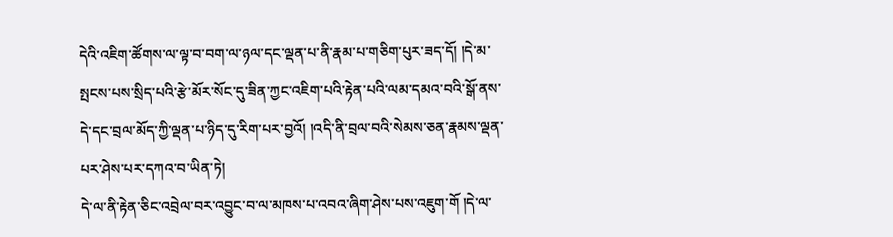དེའི་འཇིག་ཚོགས་ལ་ལྟ་བ་བག་ལ་ཉལ་དང་ལྡན་པ་ནི་རྣམ་པ་གཅིག་པུར་ཟད་དོ། །དེ་མ་སྤངས་པས་སྲིད་པའི་རྩེ་མོར་སོང་དུ་ཟིན་ཀྱང་འཇིག་པའི་རྟེན་པའི་ལམ་དམའ་བའི་སྒོ་ནས་དེ་དང་བྲལ་མོད་ཀྱི་ལྡན་པ་ཉིད་དུ་རིག་པར་བྱའོ། །འདི་ནི་བྲལ་བའི་སེམས་ཅན་རྣམས་ལྡན་པར་ཤེས་པར་དཀའ་བ་ཡིན་ཏེ།
དེ་ལ་ནི་རྟེན་ཅིང་འབྲེལ་བར་འབྱུང་བ་ལ་མཁས་པ་འབའ་ཞིག་ཤེས་པས་འཇུག་གོ །དེ་ལ་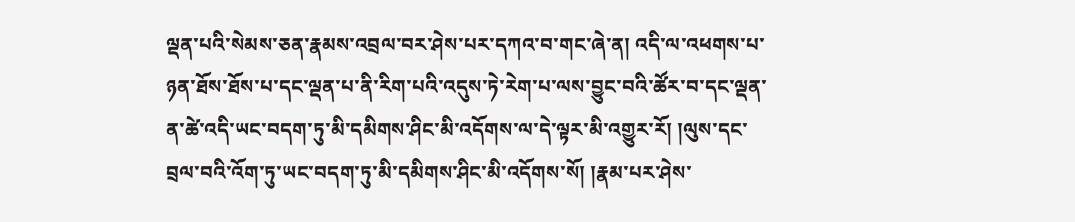ལྡན་པའི་སེམས་ཅན་རྣམས་འབྲལ་བར་ཤེས་པར་དཀའ་བ་གང་ཞེ་ན། འདི་ལ་འཕགས་པ་ཉན་ཐོས་ཐོས་པ་དང་ལྡན་པ་ནི་རིག་པའི་འདུས་ཏེ་རེག་པ་ལས་བྱུང་བའི་ཚོར་བ་དང་ལྡན་ན་ཚེ་འདི་ཡང་བདག་ཏུ་མི་དམིགས་ཤིང་མི་འདོགས་ལ་དེ་ལྟར་མི་འགྱུར་རོ། །ལུས་དང་བྲལ་བའི་འོག་ཏུ་ཡང་བདག་ཏུ་མི་དམིགས་ཤིང་མི་འདོགས་སོ། །རྣམ་པར་ཤེས་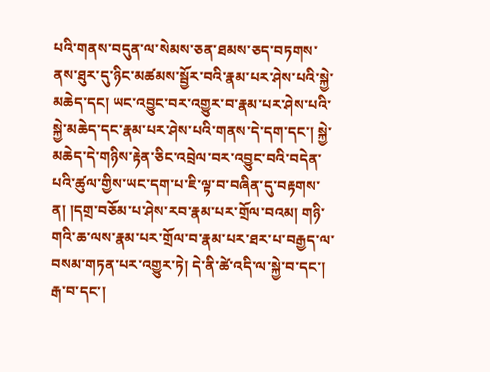པའི་གནས་བདུན་ལ་སེམས་ཅན་ཐམས་ཅད་བཏགས་ནས་ཐུར་དུ་ཉིང་མཚམས་སྦྱོར་བའི་རྣམ་པར་ཤེས་པའི་སྐྱེ་མཆེད་དང། ཡང་འབྱུང་བར་འགྱུར་བ་རྣམ་པར་ཤེས་པའི་སྐྱེ་མཆེད་དང་རྣམ་པར་ཤེས་པའི་གནས་དེ་དག་དང་། སྐྱེ་མཆེད་དེ་གཉིས་རྟེན་ཅིང་འབྲེལ་བར་འབྱུང་བའི་བདེན་པའི་ཚུལ་གྱིས་ཡང་དག་པ་ཇི་ལྟ་བ་བཞིན་དུ་བརྟགས་ན། །དགྲ་བཅོམ་པ་ཤེས་རབ་རྣམ་པར་གྲོལ་བའམ། གཉི་གའི་ཆ་ལས་རྣམ་པར་གྲོལ་བ་རྣམ་པར་ཐར་པ་བརྒྱད་ལ་བསམ་གཏན་པར་འགྱུར་ཏེ། དེ་ནི་ཚེ་འདི་ལ་སྐྱེ་བ་དང་། རྒ་བ་དང་།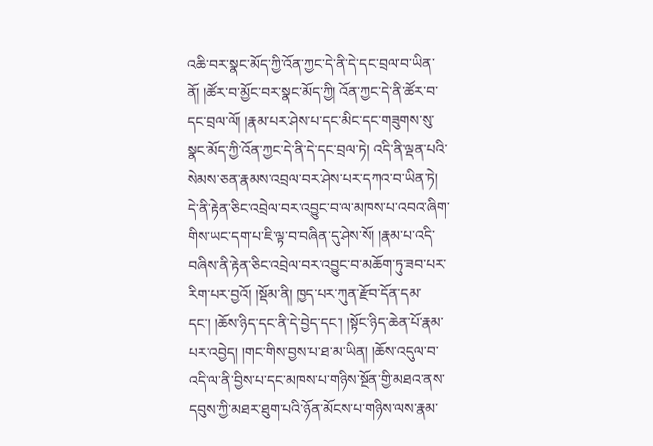འཆི་བར་སྣང་མོད་ཀྱི་འོན་ཀྱང་དེ་ནི་དེ་དང་བྲལ་བ་ཡིན་ནོ། །ཚོར་བ་མྱོང་བར་སྣང་མོད་ཀྱི། འོན་ཀྱང་དེ་ནི་ཚོར་བ་དང་བྲལ་ལོ། །རྣམ་པར་ཤེས་པ་དང་མིང་དང་གཟུགས་སུ་སྣང་མོད་ཀྱི་འོན་ཀྱང་དེ་ནི་དེ་དང་བྲལ་ཏེ། འདི་ནི་ལྡན་པའི་སེམས་ཅན་རྣམས་འབྲལ་བར་ཤེས་པར་དཀའ་བ་ཡིན་ཏེ། དེ་ནི་རྟེན་ཅིང་འབྲེལ་བར་འབྱུང་བ་ལ་མཁས་པ་འབའ་ཞིག་གིས་ཡང་དག་པ་ཇི་ལྟ་བ་བཞིན་དུ་ཤེས་སོ། །རྣམ་པ་འདི་བཞིས་ནི་རྟེན་ཅིང་འབྲེལ་བར་འབྱུང་བ་མཆོག་ཏུ་ཟབ་པར་རིག་པར་བྱའོ། །སྡོམ་ནི། ཁྱད་པར་ཀུན་རྫོབ་དོན་དམ་དང་། །ཆོས་ཉིད་དང་ནི་དེ་བྱེད་དང་། །སྟོང་ཉིད་ཆེན་པོ་རྣམ་པར་འབྱེད། །གང་གིས་བྱས་པ་ཐ་མ་ཡིན། །ཆོས་འདུལ་བ་འདི་ལ་ནི་བྱིས་པ་དང་མཁས་པ་གཉིས་སྔོན་གྱི་མཐའ་ནས་དབུས་ཀྱི་མཐར་ཐུག་པའི་ཉོན་མོངས་པ་གཉིས་ལས་རྣམ་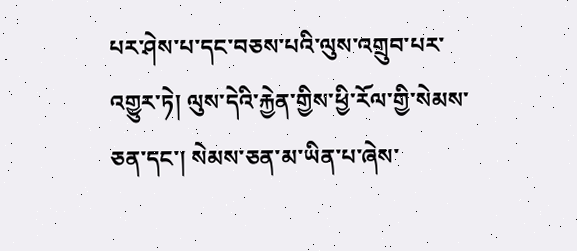པར་ཤེས་པ་དང་བཅས་པའི་ལུས་འགྲུབ་པར་འགྱུར་ཏེ། ལུས་དེའི་རྐྱེན་གྱིས་ཕྱི་རོལ་གྱི་སེམས་ཅན་དང་། སེམས་ཅན་མ་ཡིན་པ་ཞེས་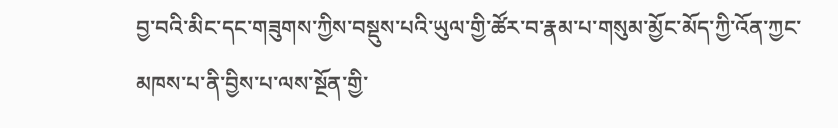བྱ་བའི་མིང་དང་གཟུགས་ཀྱིས་བསྡུས་པའི་ཡུལ་གྱི་ཚོར་བ་རྣམ་པ་གསུམ་མྱོང་མོད་ཀྱི་འོན་ཀྱང་
མཁས་པ་ནི་བྱིས་པ་ལས་སྔོན་གྱི་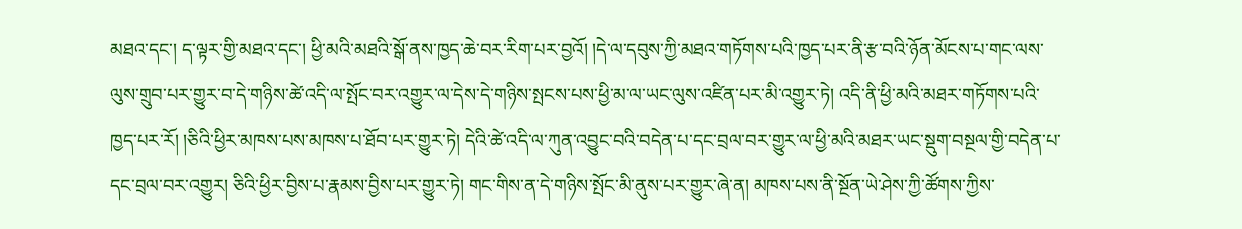མཐའ་དང་། ད་ལྟར་གྱི་མཐའ་དང་། ཕྱི་མའི་མཐའི་སྒོ་ནས་ཁྱད་ཆེ་བར་རིག་པར་བྱའོ། །དེ་ལ་དབུས་ཀྱི་མཐའ་གཏོགས་པའི་ཁྱད་པར་ནི་རྩ་བའི་ཉོན་མོངས་པ་གང་ལས་ལུས་གྲུབ་པར་གྱུར་བ་དེ་གཉིས་ཚེ་འདི་ལ་སྤོང་བར་འགྱུར་ལ་དེས་དེ་གཉིས་སྤངས་པས་ཕྱི་མ་ལ་ཡང་ལུས་འཛིན་པར་མི་འགྱུར་ཏེ། འདི་ནི་ཕྱི་མའི་མཐར་གཏོགས་པའི་ཁྱད་པར་རོ། །ཅིའི་ཕྱིར་མཁས་པས་མཁས་པ་ཐོབ་པར་གྱུར་ཏེ། དེའི་ཚེ་འདི་ལ་ཀུན་འབྱུང་བའི་བདེན་པ་དང་བྲལ་བར་གྱུར་ལ་ཕྱི་མའི་མཐར་ཡང་སྡུག་བསྔལ་གྱི་བདེན་པ་དང་བྲལ་བར་འགྱུར། ཅིའི་ཕྱིར་བྱིས་པ་རྣམས་བྱིས་པར་གྱུར་ཏེ། གང་གིས་ན་དེ་གཉིས་སྤོང་མི་ནུས་པར་གྱུར་ཞེ་ན། མཁས་པས་ནི་སྔོན་ཡེ་ཤེས་ཀྱི་ཚོགས་ཀྱིས་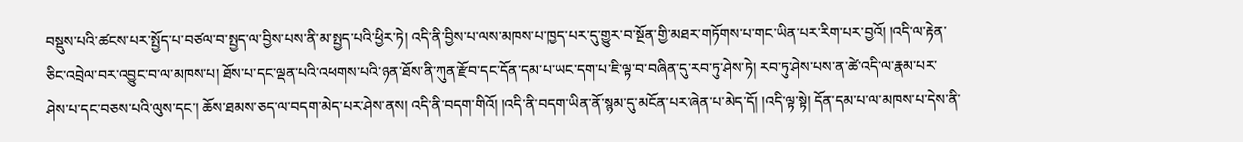བསྡུས་པའི་ཚངས་པར་སྤྱོད་པ་བཙལ་བ་སྤྱད་ལ་བྱིས་པས་ནི་མ་སྤྱད་པའི་ཕྱིར་ཏེ། འདི་ནི་བྱིས་པ་ལས་མཁས་པ་ཁྱད་པར་དུ་གྱུར་བ་སྔོན་གྱི་མཐར་གཏོགས་པ་གང་ཡིན་པར་རིག་པར་བྱའོ། །འདི་ལ་རྟེན་ཅིང་འབྲེལ་བར་འབྱུང་བ་ལ་མཁས་པ། ཐོས་པ་དང་ལྡན་པའི་འཕགས་པའི་ཉན་ཐོས་ནི་ཀུན་རྫོབ་དང་དོན་དམ་པ་ཡང་དག་པ་ཇི་ལྟ་བ་བཞིན་དུ་རབ་ཏུ་ཤེས་ཏེ། རབ་ཏུ་ཤེས་པས་ན་ཚེ་འདི་ལ་རྣམ་པར་ཤེས་པ་དང་བཅས་པའི་ལུས་དང་། ཆོས་ཐམས་ཅད་ལ་བདག་མེད་པར་ཤེས་ནས། འདི་ནི་བདག་གིའོ། །འདི་ནི་བདག་ཡིན་ནོ་སྙམ་དུ་མངོན་པར་ཞེན་པ་མེད་དོ། །འདི་ལྟ་སྟེ། དོན་དམ་པ་ལ་མཁས་པ་དེས་ནི་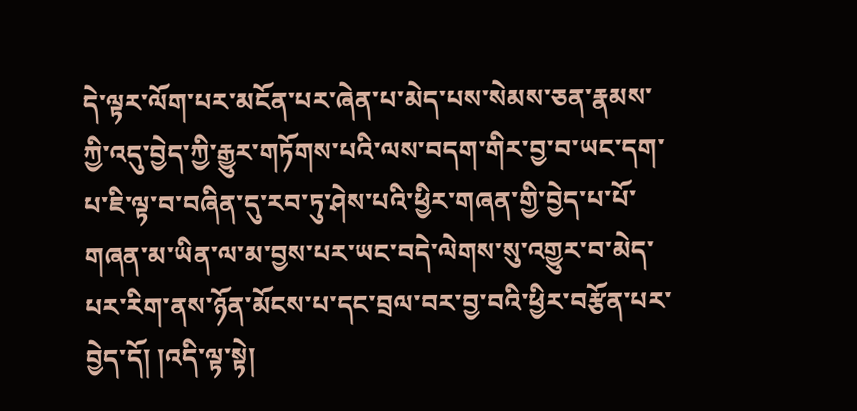དེ་ལྟར་ལོག་པར་མངོན་པར་ཞེན་པ་མེད་པས་སེམས་ཅན་རྣམས་ཀྱི་འདུ་བྱེད་ཀྱི་རྒྱུར་གཏོགས་པའི་ལས་བདག་གིར་བྱ་བ་ཡང་དག་པ་ཇི་ལྟ་བ་བཞིན་དུ་རབ་ཏུ་ཤེས་པའི་ཕྱིར་གཞན་གྱི་བྱེད་པ་པོ་གཞན་མ་ཡིན་ལ་མ་བྱས་པར་ཡང་བདེ་ལེགས་སུ་འགྱུར་བ་མེད་པར་རིག་ནས་ཉོན་མོངས་པ་དང་བྲལ་བར་བྱ་བའི་ཕྱིར་བརྩོན་པར་བྱེད་དོ། །འདི་ལྟ་སྟེ།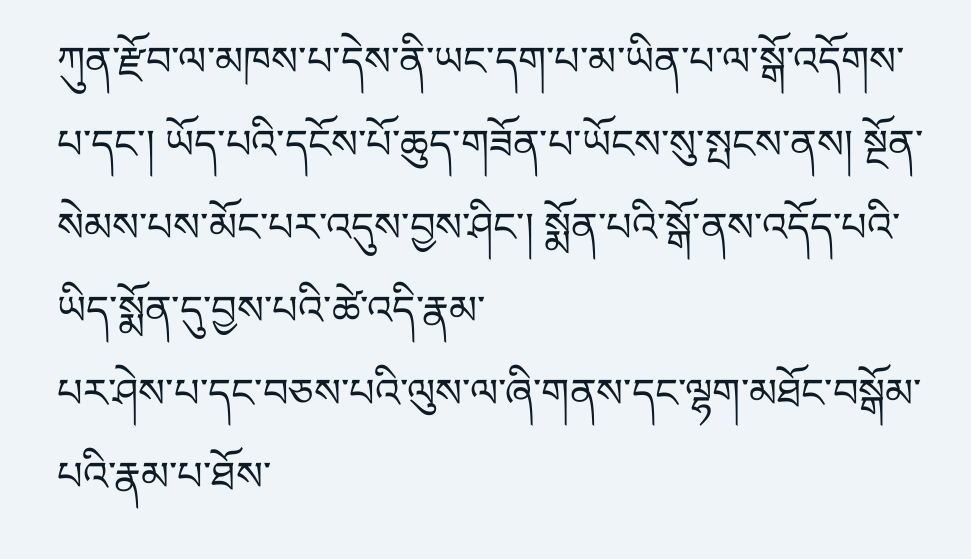ཀུན་རྫོབ་ལ་མཁས་པ་དེས་ནི་ཡང་དག་པ་མ་ཡིན་པ་ལ་སྒོ་འདོགས་པ་དང་། ཡོད་པའི་དངོས་པོ་ཆུད་གཟོན་པ་ཡོངས་སུ་སྤངས་ནས། སྔོན་སེམས་པས་མོང་པར་འདུས་བྱས་ཤིང་། སྨོན་པའི་སྒོ་ནས་འདོད་པའི་ཡིད་སྨོན་དུ་བྱས་པའི་ཚེ་འདི་རྣམ་
པར་ཤེས་པ་དང་བཅས་པའི་ལུས་ལ་ཞི་གནས་དང་ལྷག་མཐོང་བསྒོམ་པའི་རྣམ་པ་ཐོས་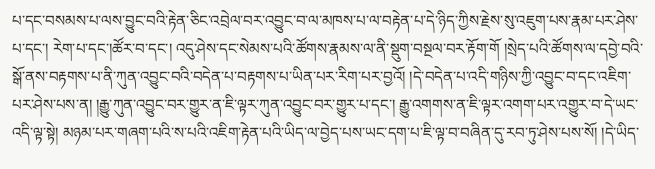པ་དང་བསམས་པ་ལས་བྱུང་བའི་རྟེན་ཅིང་འབྲེལ་བར་འབྱུང་བ་ལ་མཁས་པ་ལ་བརྟེན་པ་དེ་ཉིད་ཀྱིས་རྗེས་སུ་འཇུག་པས་རྣམ་པར་ཤེས་པ་དང་། རེག་པ་དང་།ཚོར་བ་དང་། འདུ་ཤེས་དང་སེམས་པའི་ཚོགས་རྣམས་ལ་ནི་སྡུག་བསྔལ་བར་རྟོག་གོ །སྲེད་པའི་ཚོགས་ལ་དབྱེ་བའི་སྒོ་ནས་བརྟགས་པ་ནི་ཀུན་འབྱུང་བའི་བདེན་པ་བརྟགས་པ་ཡིན་པར་རིག་པར་བྱའོ། །དེ་བདེན་པ་འདི་གཉིས་ཀྱི་འབྱུང་བ་དང་འཇིག་པར་ཤེས་པས་ན། །རྒྱུ་ཀུན་འབྱུང་བར་གྱུར་ན་ཇི་ལྟར་ཀུན་འབྱུང་བར་གྱུར་པ་དང་། རྒྱུ་འགགས་ན་ཇི་ལྟར་འགག་པར་འགྱུར་བ་དེ་ཡང་འདི་ལྟ་སྟེ། མཉམ་པར་གཞག་པའི་ས་པའི་འཇིག་རྟེན་པའི་ཡིད་ལ་བྱེད་པས་ཡང་དག་པ་ཇི་ལྟ་བ་བཞིན་དུ་རབ་ཏུ་ཤེས་པས་སོ། །དེ་ཡིད་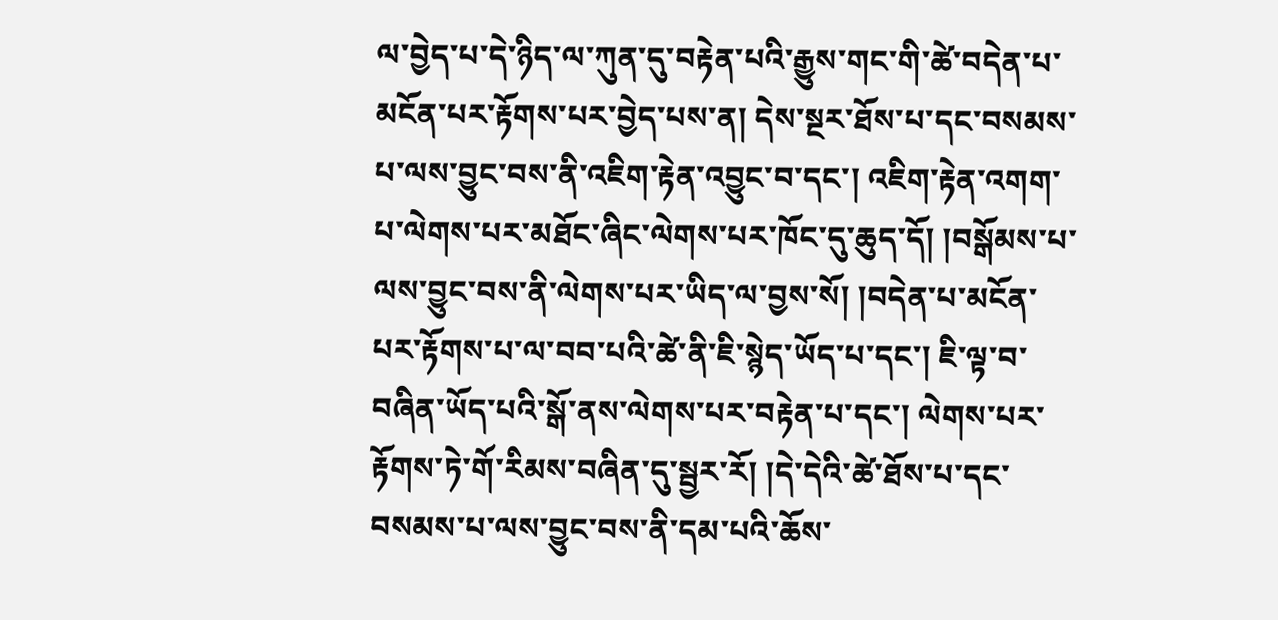ལ་བྱེད་པ་དེ་ཉིད་ལ་ཀུན་དུ་བརྟེན་པའི་རྒྱུས་གང་གི་ཚེ་བདེན་པ་མངོན་པར་རྟོགས་པར་བྱེད་པས་ན། དེས་སྔར་ཐོས་པ་དང་བསམས་པ་ལས་བྱུང་བས་ནི་འཇིག་རྟེན་འབྱུང་བ་དང་། འཇིག་རྟེན་འགག་པ་ལེགས་པར་མཐོང་ཞིང་ལེགས་པར་ཁོང་དུ་ཆུད་དོ། །བསྒོམས་པ་ལས་བྱུང་བས་ནི་ལེགས་པར་ཡིད་ལ་བྱས་སོ། །བདེན་པ་མངོན་པར་རྟོགས་པ་ལ་བབ་པའི་ཚེ་ནི་ཇི་སྙེད་ཡོད་པ་དང་། ཇི་ལྟ་བ་བཞིན་ཡོད་པའི་སྒོ་ནས་ལེགས་པར་བརྟེན་པ་དང་། ལེགས་པར་རྟོགས་ཏེ་གོ་རིམས་བཞིན་དུ་སྦྱར་རོ། །དེ་དེའི་ཚེ་ཐོས་པ་དང་བསམས་པ་ལས་བྱུང་བས་ནི་དམ་པའི་ཆོས་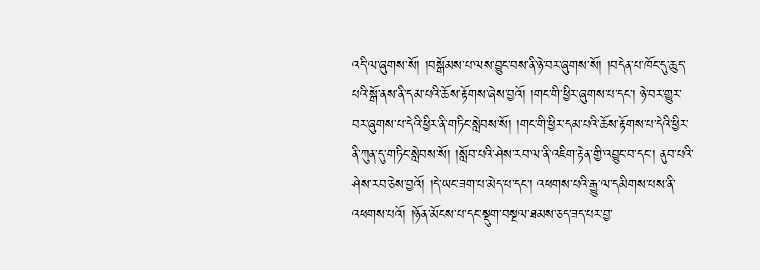འདི་ལ་ཞུགས་སོ། །བསྒོམས་པ་ལས་བྱུང་བས་ནི་ཉེ་བར་ཞུགས་སོ། །བདེན་པ་ཁོང་དུ་ཆུད་པའི་སྒོ་ནས་ནི་དམ་པའི་ཆོས་རྟོགས་ཞེས་བྱའོ། །གང་གི་ཕྱིར་ཞུགས་པ་དང་། ཉེ་བར་གྱུར་བར་ཞུགས་པ་དེའི་ཕྱིར་ནི་གཏིང་སླེབས་སོ། །གང་གི་ཕྱིར་དམ་པའི་ཆོས་རྟོགས་པ་དེའི་ཕྱིར་ནི་ཀུན་དུ་གཏིང་སླེབས་སོ། །སློབ་པའི་ཤེས་རབ་ལ་ནི་འཇིག་རྟེན་གྱི་འབྱུང་བ་དང་། ནུབ་པའི་ཤེས་རབ་ཅེས་བྱའོ། །དེ་ཡང་ཟག་པ་མེད་པ་དང་། འཕགས་པའི་རྒྱུ་ལ་དམིགས་པས་ནི་འཕགས་པའོ། །ཉོན་མོངས་པ་དང་སྡུག་བསྔལ་ཐམས་ཅད་ཟད་པར་བྱ་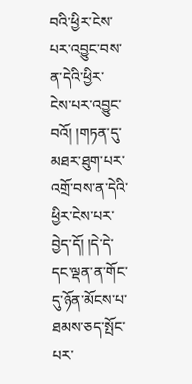བའི་ཕྱིར་ངེས་པར་འབྱུང་བས་ན་དེའི་ཕྱིར་
ངེས་པར་འབྱུང་བའོ། །གཏན་དུ་མཐར་ཐུག་པར་འགྲོ་བས་ན་དེའི་ཕྱིར་ངེས་པར་བྱེད་དོ། །དེ་དེ་དང་ལྡན་ན་གོང་དུ་ཉོན་མོངས་པ་ཐམས་ཅད་སྤོང་པར་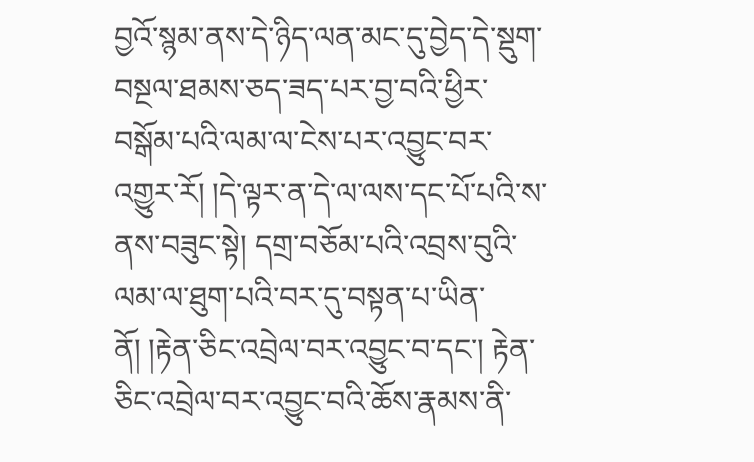བྱའོ་སྙམ་ནས་དེ་ཉིད་ལན་མང་དུ་བྱེད་དེ་སྡུག་བསྔལ་ཐམས་ཅད་ཟད་པར་བྱ་བའི་ཕྱིར་བསྒོམ་པའི་ལམ་ལ་ངེས་པར་འབྱུང་བར་འགྱུར་རོ། །དེ་ལྟར་ན་དེ་ལ་ལས་དང་པོ་པའི་ས་ནས་བཟུང་སྟེ། དགྲ་བཅོམ་པའི་འབྲས་བུའི་ལམ་ལ་ཐུག་པའི་བར་དུ་བསྟན་པ་ཡིན་ནོ། །རྟེན་ཅིང་འབྲེལ་བར་འབྱུང་བ་དང་། རྟེན་ཅིང་འབྲེལ་བར་འབྱུང་བའི་ཆོས་རྣམས་ནི་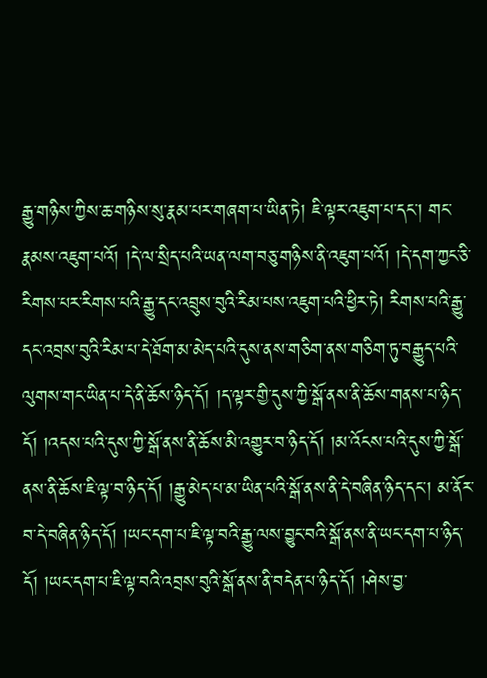རྒྱུ་གཉིས་ཀྱིས་ཆ་གཉིས་སུ་རྣམ་པར་གཞག་པ་ཡིན་ཏེ། ཇི་ལྟར་འཇུག་པ་དང་། གང་རྣམས་འཇུག་པའོ། །དེ་ལ་སྲིད་པའི་ཡན་ལག་བཅུ་གཉིས་ནི་འཇུག་པའོ། །དེ་དག་ཀྱང་ཅི་རིགས་པར་རིགས་པའི་རྒྱུ་དང་འབྲུས་བུའི་རིམ་པས་འཇུག་པའི་ཕྱིར་ཏེ། རིགས་པའི་རྒྱུ་དང་འབྲས་བུའི་རིམ་པ་དེ་ཐོག་མ་མེད་པའི་དུས་ནས་གཅིག་ནས་གཅིག་ཏུ་བརྒྱུད་པའི་ལུགས་གང་ཡིན་པ་དེ་ནི་ཆོས་ཉིད་དོ། །ད་ལྟར་གྱི་དུས་ཀྱི་སྒོ་ནས་ནི་ཆོས་གནས་པ་ཉིད་དོ། །འདས་པའི་དུས་ཀྱི་སྒོ་ནས་ནི་ཆོས་མི་འགྱུར་བ་ཉིད་དོ། །མ་འོངས་པའི་དུས་ཀྱི་སྒོ་ནས་ནི་ཆོས་ཇི་ལྟ་བ་ཉིད་དོ། །རྒྱུ་མེད་པ་མ་ཡིན་པའི་སྒོ་ནས་ནི་དེ་བཞིན་ཉིད་དང་། མ་ནོར་བ་དེ་བཞིན་ཉིད་དོ། །ཡང་དག་པ་ཇི་ལྟ་བའི་རྒྱུ་ལས་བྱུང་བའི་སྒོ་ནས་ནི་ཡང་དག་པ་ཉིད་དོ། །ཡང་དག་པ་ཇི་ལྟ་བའི་འབྲས་བུའི་སྒོ་ནས་ནི་བདེན་པ་ཉིད་དོ། །ཤེས་བྱ་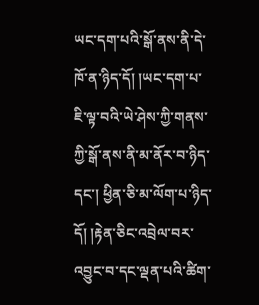ཡང་དག་པའི་སྒོ་ནས་ནི་དེ་ཁོ་ན་ཉིད་དོ། །ཡང་དག་པ་ཇི་ལྟ་བའི་ཡེ་ཤེས་ཀྱི་གནས་ཀྱི་སྒོ་ནས་ནི་མ་ནོར་བ་ཉིད་དང་། ཕྱིན་ཅི་མ་ལོག་པ་ཉིད་དོ། །རྟེན་ཅིང་འབྲེལ་བར་འབྱུང་བ་དང་ལྡན་པའི་ཚིག་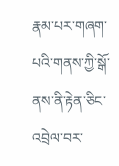རྣམ་པར་གཞག་པའི་གནས་ཀྱི་སྒོ་ནས་ནི་རྟེན་ཅིང་འབྲེལ་བར་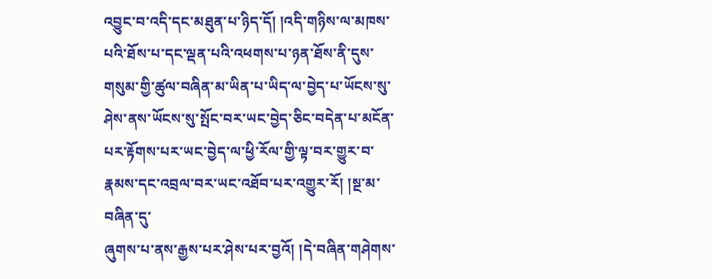འབྱུང་བ་འདི་དང་མཐུན་པ་ཉིད་དོ། །འདི་གཉིས་ལ་མཁས་པའི་ཐོས་པ་དང་ལྡན་པའི་འཕགས་པ་ཉན་ཐོས་ནི་དུས་གསུམ་གྱི་ཚུལ་བཞིན་མ་ཡིན་པ་ཡིད་ལ་བྱེད་པ་ཡོངས་སུ་ཤེས་ནས་ཡོངས་སུ་སྤོང་བར་ཡང་བྱེད་ཅིང་བདེན་པ་མངོན་པར་རྟོགས་པར་ཡང་བྱེད་ལ་ཕྱི་རོལ་གྱི་ལྟ་བར་གྱུར་བ་རྣམས་དང་འབྲལ་བར་ཡང་འཐོབ་པར་འགྱུར་རོ། །སྔ་མ་བཞིན་དུ་
ཞུགས་པ་ནས་རྒྱས་པར་ཤེས་པར་བྱའོ། །དེ་བཞིན་གཤེགས་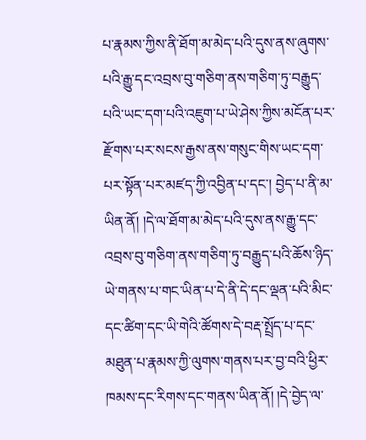པ་རྣམས་ཀྱིས་ནི་ཐོག་མ་མེད་པའི་དུས་ནས་ཞུགས་པའི་རྒྱུ་དང་འབྲས་བུ་གཅིག་ནས་གཅིག་ཏུ་བརྒྱུད་པའི་ཡང་དག་པའི་འཇུག་པ་ཡེ་ཤེས་ཀྱིས་མངོན་པར་རྫོགས་པར་སངས་རྒྱས་ནས་གསུང་གིས་ཡང་དག་པར་སྟོན་པར་མཛད་ཀྱི་འབྱིན་པ་དང་། བྱེད་པ་ནི་མ་ཡིན་ནོ། །དེ་ལ་ཐོག་མ་མེད་པའི་དུས་ནས་རྒྱུ་དང་འབྲས་བུ་གཅིག་ནས་གཅིག་ཏུ་བརྒྱུད་པའི་ཆོས་ཉིད་ཡེ་གནས་པ་གང་ཡིན་པ་དེ་ནི་དེ་དང་ལྡན་པའི་མིང་དང་ཚིག་དང་ཡི་གེའི་ཚོགས་དེ་བརྡ་སྤྲོད་པ་དང་མཐུན་པ་རྣམས་ཀྱི་ལུགས་གནས་པར་བྱ་བའི་ཕྱིར་ཁམས་དང་རིགས་དང་གནས་ཡིན་ནོ། །དེ་བྱེད་ལ་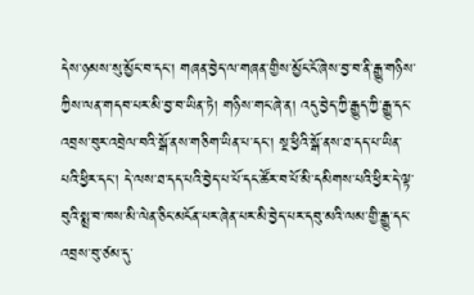དེས་ཉམས་སུ་མྱོང་བ་དང་། གཞན་བྱེད་ལ་གཞན་གྱིས་མྱོང་ངོ་ཞེས་བྱ་བ་ནི་རྒྱུ་གཉིས་ཀྱིས་ལན་གདབ་པར་མི་བྱ་བ་ཡིན་ཏེ། གཉིས་གང་ཞེ་ན། འདུ་བྱེད་ཀྱི་རྒྱུད་ཀྱི་རྒྱུ་དང་འབྲས་བུར་འབྲེལ་བའི་སྒོ་ནས་གཅིག་ཡིན་པ་དང་། སྔ་ཕྱིའི་སྒོ་ནས་ཐ་དད་པ་ཡིན་པའི་ཕྱིར་དང་། དེ་ལས་ཐ་དད་པའི་བྱེད་པ་པོ་དང་ཚོར་བ་པོ་མི་དམིགས་པའི་ཕྱིར་དེ་ལྟ་བུའི་སྨྲ་བ་ཁས་མི་ལེན་ཅིང་མངོན་པར་ཞེན་པར་མི་བྱེད་པར་དབུ་མའི་ལམ་གྱི་རྒྱུ་དང་འབྲས་བུ་ཙམ་དུ་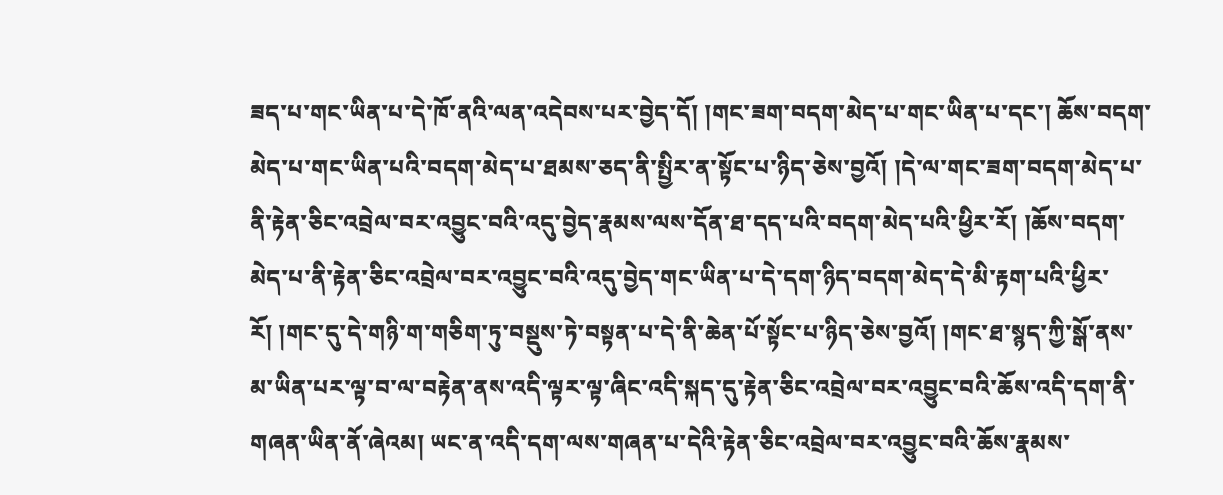ཟད་པ་གང་ཡིན་པ་དེ་ཁོ་ནའི་ལན་འདེབས་པར་བྱེད་དོ། །གང་ཟག་བདག་མེད་པ་གང་ཡིན་པ་དང་། ཆོས་བདག་མེད་པ་གང་ཡིན་པའི་བདག་མེད་པ་ཐམས་ཅད་ནི་སྤྱིར་ན་སྟོང་པ་ཉིད་ཅེས་བྱའོ། །དེ་ལ་གང་ཟག་བདག་མེད་པ་ནི་རྟེན་ཅིང་འབྲེལ་བར་འབྱུང་བའི་འདུ་བྱེད་རྣམས་ལས་དོན་ཐ་དད་པའི་བདག་མེད་པའི་ཕྱིར་རོ། །ཆོས་བདག་མེད་པ་ནི་རྟེན་ཅིང་འབྲེལ་བར་འབྱུང་བའི་འདུ་བྱེད་གང་ཡིན་པ་དེ་དག་ཉིད་བདག་མེད་དེ་མི་རྟག་པའི་ཕྱིར་རོ། །གང་དུ་དེ་གཉི་ག་གཅིག་ཏུ་བསྡུས་ཏེ་བསྟན་པ་དེ་ནི་ཆེན་པོ་སྟོང་པ་ཉིད་ཅེས་བྱའོ། །གང་ཐ་སྙད་ཀྱི་སྒོ་ནས་མ་ཡིན་པར་ལྟ་བ་ལ་བརྟེན་ནས་འདི་ལྟར་ལྟ་ཞིང་འདི་སྐད་དུ་རྟེན་ཅིང་འབྲེལ་བར་འབྱུང་བའི་ཆོས་འདི་དག་ནི་གཞན་ཡིན་ནོ་ཞེའམ། ཡང་ན་འདི་དག་ལས་གཞན་པ་དེའི་རྟེན་ཅིང་འབྲེལ་བར་འབྱུང་བའི་ཆོས་རྣམས་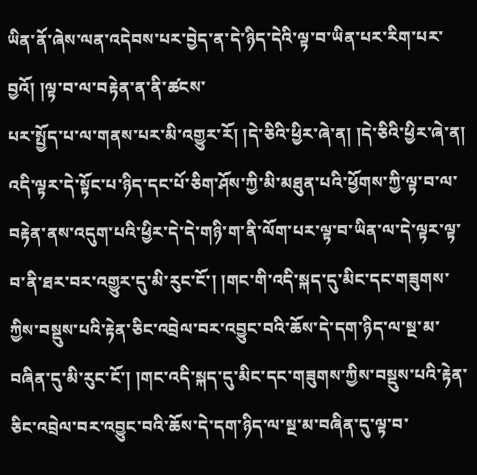ཡིན་ནོ་ཞེས་ལན་འདེབས་པར་བྱེད་ན་དེ་ཉིད་དེའི་ལྟ་བ་ཡིན་པར་རིག་པར་བྱའོ། །ལྟ་བ་ལ་བརྟེན་ན་ནི་ཚངས་
པར་སྤྱོད་པ་ལ་གནས་པར་མི་འགྱུར་རོ། །དེ་ཅིའི་ཕྱིར་ཞེ་ན། །དེ་ཅིའི་ཕྱིར་ཞེ་ན། འདི་ལྟར་དེ་སྟོང་པ་ཉིད་དང་པོ་ཅིག་ཤོས་ཀྱི་མི་མཐུན་པའི་ཕྱོགས་ཀྱི་ལྟ་བ་ལ་བརྟེན་ནས་འདུག་པའི་ཕྱིར་དེ་དེ་གཉི་ག་ནི་ལོག་པར་ལྟ་བ་ཡིན་ལ་དེ་ལྟར་ལྟ་བ་ནི་ཐར་བར་འགྱུར་དུ་མི་རུང་ངོ་། །གང་གི་འདི་སྐད་དུ་མིང་དང་གཟུགས་ཀྱིས་བསྡུས་པའི་རྟེན་ཅིང་འབྲེལ་བར་འབྱུང་བའི་ཆོས་དེ་དག་ཉིད་ལ་སྔ་མ་བཞིན་དུ་མི་རུང་ངོ་། །གང་འདི་སྐད་དུ་མིང་དང་གཟུགས་ཀྱིས་བསྡུས་པའི་རྟེན་ཅིང་འབྲེལ་བར་འབྱུང་བའི་ཆོས་དེ་དག་ཉིད་ལ་སྔ་མ་བཞིན་དུ་ལྟ་བ་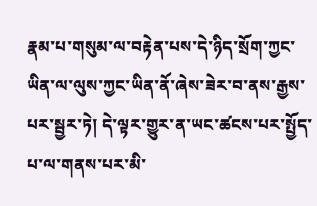རྣམ་པ་གསུམ་ལ་བརྟེན་པས་དེ་ཉིད་སྲོག་ཀྱང་ཡིན་ལ་ལུས་ཀྱང་ཡིན་ནོ་ཞེས་ཟེར་བ་ནས་རྒྱས་པར་སྦྱར་ཏེ། དེ་ལྟར་གྱུར་ན་ཡང་ཚངས་པར་སྤྱོད་པ་ལ་གནས་པར་མི་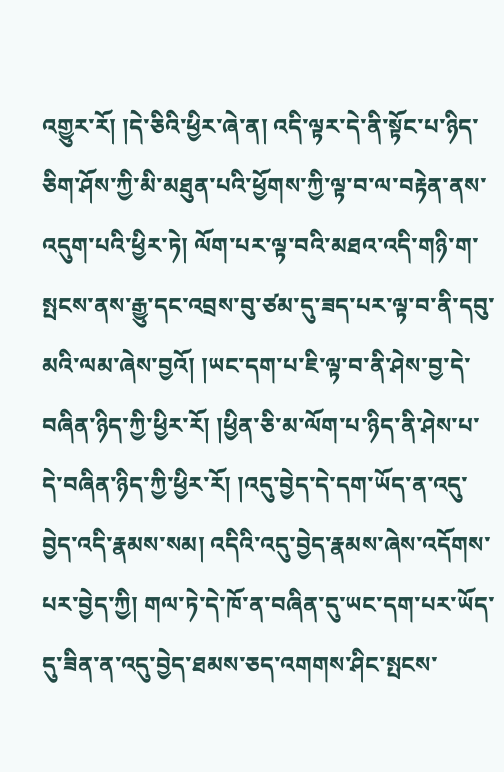འགྱུར་རོ། །དེ་ཅིའི་ཕྱིར་ཞེ་ན། འདི་ལྟར་དེ་ནི་སྟོང་པ་ཉིད་ཅིག་ཤོས་ཀྱི་མི་མཐུན་པའི་ཕྱོགས་ཀྱི་ལྟ་བ་ལ་བརྟེན་ནས་འདུག་པའི་ཕྱིར་ཏེ། ལོག་པར་ལྟ་བའི་མཐའ་འདི་གཉི་ག་སྤངས་ནས་རྒྱུ་དང་འབྲས་བུ་ཙམ་དུ་ཟད་པར་ལྟ་བ་ནི་དབུ་མའི་ལམ་ཞེས་བྱའོ། །ཡང་དག་པ་ཇི་ལྟ་བ་ནི་ཤེས་བྱ་དེ་བཞིན་ཉིད་ཀྱི་ཕྱིར་རོ། །ཕྱིན་ཅི་མ་ལོག་པ་ཉིད་ནི་ཤེས་པ་དེ་བཞིན་ཉིད་ཀྱི་ཕྱིར་རོ། །འདུ་བྱེད་དེ་དག་ཡོད་ན་འདུ་བྱེད་འདི་རྣམས་སམ། འདིའི་འདུ་བྱེད་རྣམས་ཞེས་འདོགས་པར་བྱེད་ཀྱི། གལ་ཏེ་དེ་ཁོ་ན་བཞིན་དུ་ཡང་དག་པར་ཡོད་དུ་ཟིན་ན་འདུ་བྱེད་ཐམས་ཅད་འགགས་ཤིང་སྤངས་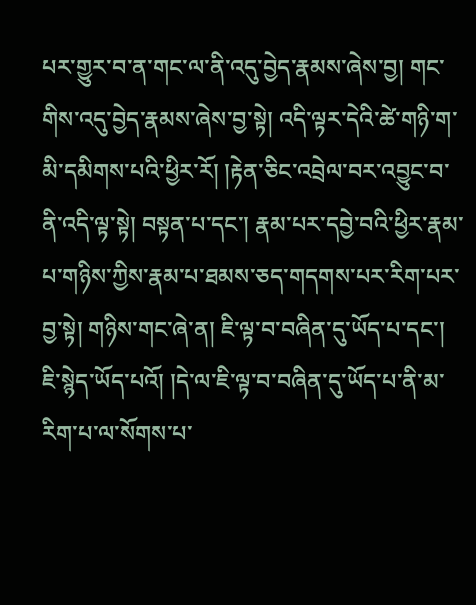པར་གྱུར་བ་ན་གང་ལ་ནི་འདུ་བྱེད་རྣམས་ཞེས་བྱ། གང་གིས་འདུ་བྱེད་རྣམས་ཞེས་བྱ་སྟེ། འདི་ལྟར་དེའི་ཚེ་གཉི་ག་མི་དམིགས་པའི་ཕྱིར་རོ། །རྟེན་ཅིང་འབྲེལ་བར་འབྱུང་བ་ནི་འདི་ལྟ་སྟེ། བསྟན་པ་དང་། རྣམ་པར་དབྱེ་བའི་ཕྱིར་རྣམ་པ་གཉིས་ཀྱིས་རྣམ་པ་ཐམས་ཅད་གདགས་པར་རིག་པར་བྱ་སྟེ། གཉིས་གང་ཞེ་ན། ཇི་ལྟ་བ་བཞིན་དུ་ཡོད་པ་དང་། ཇི་སྙེད་ཡོད་པའོ། །དེ་ལ་ཇི་ལྟ་བ་བཞིན་དུ་ཡོད་པ་ནི་མ་རིག་པ་ལ་སོགས་པ་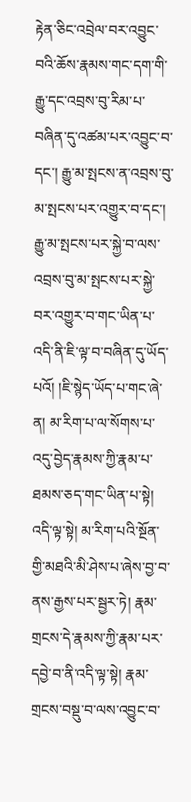རྟེན་ཅིང་འབྲེལ་བར་འབྱུང་བའི་ཆོས་རྣམས་གང་དག་གི་རྒྱུ་དང་འབྲས་བུ་རིམ་པ་བཞིན་དུ་འཚམ་པར་འབྱུང་བ་དང་། རྒྱུ་མ་སྤངས་ན་འབྲས་བུ་མ་སྤངས་པར་འགྱུར་བ་དང་། རྒྱུ་མ་སྤངས་པར་སྐྱེ་བ་ལས་འབྲས་བུ་མ་སྤངས་པར་སྐྱེ་བར་འགྱུར་བ་གང་ཡིན་པ་
འདི་ནི་ཇི་ལྟ་བ་བཞིན་དུ་ཡོད་པའོ། །ཇི་སྙེད་ཡོད་པ་གང་ཞེ་ན། མ་རིག་པ་ལ་སོགས་པ་འདུ་བྱེད་རྣམས་ཀྱི་རྣམ་པ་ཐམས་ཅད་གང་ཡིན་པ་སྟེ། འདི་ལྟ་སྟེ། མ་རིག་པའི་སྔོན་གྱི་མཐའི་མི་ཤེས་པ་ཞེས་བྱ་བ་ནས་རྒྱས་པར་སྦྱར་ཏེ། རྣམ་གྲངས་དེ་རྣམས་ཀྱི་རྣམ་པར་དབྱེ་བ་ནི་འདི་ལྟ་སྟེ། རྣམ་གྲངས་བསྡུ་བ་ལས་འབྱུང་བ་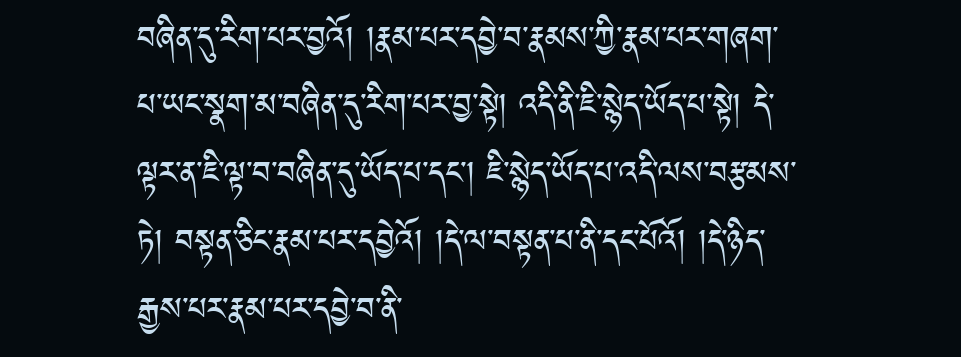བཞིན་དུ་རིག་པར་བྱའོ། །རྣམ་པར་དབྱེ་བ་རྣམས་ཀྱི་རྣམ་པར་གཞག་པ་ཡང་སྣག་མ་བཞིན་དུ་རིག་པར་བྱ་སྟེ། འདི་ནི་ཇི་སྙེད་ཡོད་པ་སྟེ། དེ་ལྟར་ན་ཇི་ལྟ་བ་བཞིན་དུ་ཡོད་པ་དང་། ཇི་སྙེད་ཡོད་པ་འདི་ལས་བརྩམས་ཏེ། བསྟན་ཅིང་རྣམ་པར་དབྱེའོ། །དེ་ལ་བསྟན་པ་ནི་དང་པོའོ། །དེ་ཉིད་རྒྱས་པར་རྣམ་པར་དབྱེ་བ་ནི་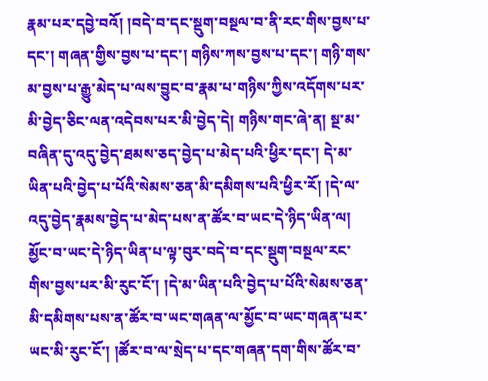རྣམ་པར་དབྱེ་བའོ། །བདེ་བ་དང་སྡུག་བསྔལ་བ་ནི་རང་གིས་བྱས་པ་དང་། གཞན་གྱིས་བྱས་པ་དང་། གཉིས་ཀས་བྱས་པ་དང་། གཉི་གས་མ་བྱས་པ་རྒྱུ་མེད་པ་ལས་བྱུང་བ་རྣམ་པ་གཉིས་ཀྱིས་འདོགས་པར་མི་བྱེད་ཅིང་ལན་འདེབས་པར་མི་བྱེད་དེ། གཉིས་གང་ཞེ་ན། སྔ་མ་བཞིན་དུ་འདུ་བྱེད་ཐམས་ཅད་བྱེད་པ་མེད་པའི་ཕྱིར་དང་། དེ་མ་ཡིན་པའི་བྱེད་པ་པོའི་སེམས་ཅན་མི་དམིགས་པའི་ཕྱིར་རོ། །དེ་ལ་འདུ་བྱེད་རྣམས་བྱེད་པ་མེད་པས་ན་ཚོར་བ་ཡང་དེ་ཉིད་ཡིན་ལ། མྱོང་བ་ཡང་དེ་ཉིད་ཡིན་པ་ལྟ་བུར་བདེ་བ་དང་སྡུག་བསྔལ་རང་གིས་བྱས་པར་མི་རུང་ངོ་། །དེ་མ་ཡིན་པའི་བྱེད་པ་པོའི་སེམས་ཅན་མི་དམིགས་པས་ན་ཚོར་བ་ཡང་གཞན་ལ་མྱོང་བ་ཡང་གཞན་པར་ཡང་མི་རུང་ངོ་། །ཚོར་བ་ལ་སྲེད་པ་དང་གཞན་དག་གིས་ཚོར་བ་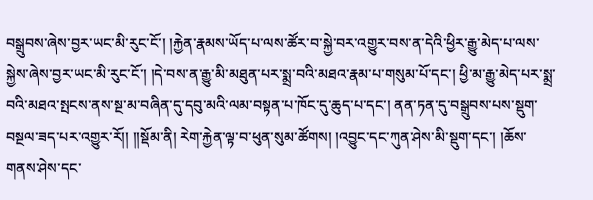བསྒྲུབས་ཞེས་བྱར་ཡང་མི་རུང་ངོ་། །རྐྱེན་རྣམས་ཡོད་པ་ལས་ཚོར་བ་སྐྱེ་བར་འགྱུར་བས་ན་དེའི་ཕྱིར་རྒྱུ་མེད་པ་ལས་སྐྱེས་ཞེས་བྱར་ཡང་མི་རུང་ངོ་། །དེ་བས་ན་རྒྱུ་མི་མཐུན་པར་སྨྲ་བའི་མཐའ་རྣམ་པ་གསུམ་པོ་དང་། ཕྱི་མ་རྒྱུ་མེད་པར་སྨྲ་བའི་མཐའ་སྤངས་ནས་སྔ་མ་བཞིན་དུ་དབུ་མའི་ལམ་བསྟན་པ་ཁོང་དུ་ཆུད་པ་དང་། ནན་ཏན་དུ་བསྒྲུབས་པས་སྡུག་བསྔལ་ཟད་པར་འགྱུར་རོ།། །།སྡོམ་ནི། རེག་རྐྱེན་ལྟ་བ་ཕུན་སུམ་ཚོགས། །འབྱུང་དང་ཀུན་ཤེས་མི་སྡུག་དང་། །ཆོས་གནས་ཤེས་དང་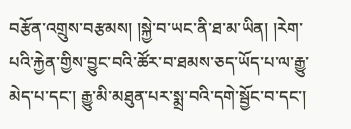བརྩོན་འགྲུས་བརྩམས། །སྐྱེ་བ་ཡང་ནི་ཐ་མ་ཡིན། །རེག་པའི་རྐྱེན་གྱིས་བྱུང་བའི་ཚོར་བ་ཐམས་ཅད་ཡོད་པ་ལ་རྒྱུ་མེད་པ་དང་། རྒྱུ་མི་མཐུན་པར་སྨྲ་བའི་དགེ་སྦྱོང་བ་དང་།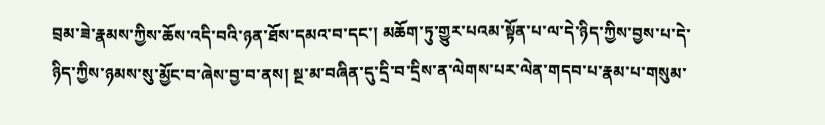བྲམ་ཟེ་རྣམས་ཀྱིས་ཆོས་འདི་བའི་ཉན་ཐོས་དམའ་བ་དང་། མཆོག་ཏུ་གྱུར་པའམ་སྟོན་པ་ལ་དེ་ཉིད་ཀྱིས་བྱས་པ་དེ་ཉིད་ཀྱིས་ཉམས་སུ་མྱོང་བ་ཞེས་བྱ་བ་ནས། སྔ་མ་བཞིན་དུ་དྲི་བ་དྲིས་ན་ལེགས་པར་ལེན་གདབ་པ་རྣམ་པ་གསུམ་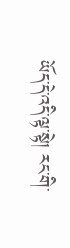ཡོད་དེ་འདི་ལྟ་སྟེ། རང་གི་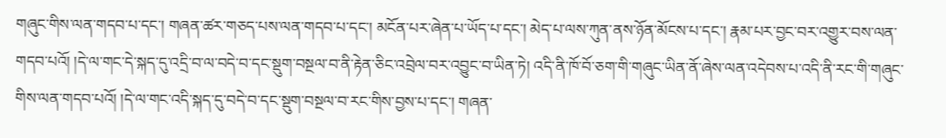གཞུང་གིས་ལན་གདབ་པ་དང་། གཞན་ཚར་གཅད་པས་ལན་གདབ་པ་དང་། མངོན་པར་ཞེན་པ་ཡོད་པ་དང་། མེད་པ་ལས་ཀུན་ནས་ཉོན་མོངས་པ་དང་། རྣམ་པར་བྱང་བར་འགྱུར་བས་ལན་གདབ་པའོ། །དེ་ལ་གང་དེ་སྐད་དུ་འདྲི་བ་ལ་བདེ་བ་དང་སྡུག་བསྔལ་བ་ནི་རྟེན་ཅིང་འབྲེལ་བར་འབྱུང་བ་ཡིན་ཏེ། འདི་ནི་ཁོ་བོ་ཅག་གི་གཞུང་ཡིན་ནོ་ཞེས་ལན་འདེབས་པ་འདི་ནི་རང་གི་གཞུང་གིས་ལན་གདབ་པའོ། །དེ་ལ་གང་འདི་སྐད་དུ་བདེ་བ་དང་སྡུག་བསྔལ་བ་རང་གིས་བྱས་པ་དང་། གཞན་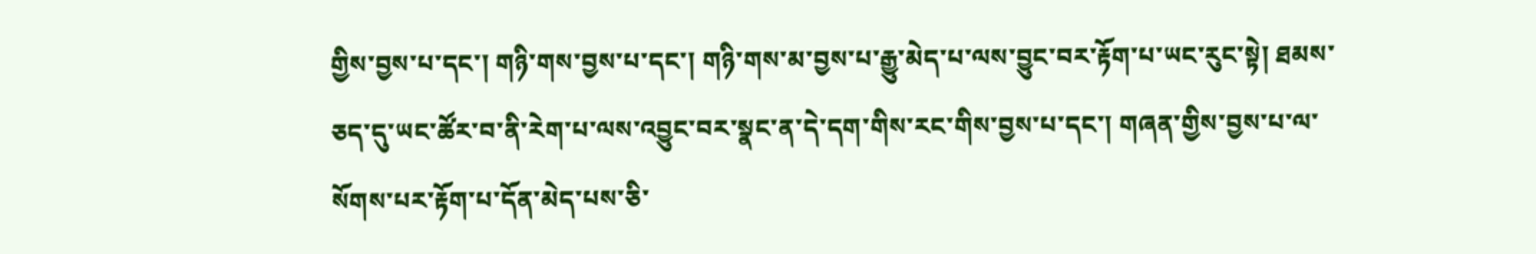གྱིས་བྱས་པ་དང་། གཉི་གས་བྱས་པ་དང་། གཉི་གས་མ་བྱས་པ་རྒྱུ་མེད་པ་ལས་བྱུང་བར་རྟོག་པ་ཡང་རུང་སྟེ། ཐམས་ཅད་དུ་ཡང་ཚོར་བ་ནི་རེག་པ་ལས་འབྱུང་བར་སྣང་ན་དེ་དག་གིས་རང་གིས་བྱས་པ་དང་། གཞན་གྱིས་བྱས་པ་ལ་སོགས་པར་རྟོག་པ་དོན་མེད་པས་ཅི་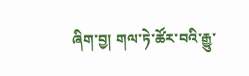ཞིག་བྱ། གལ་ཏེ་ཚོར་བའི་རྒྱུ་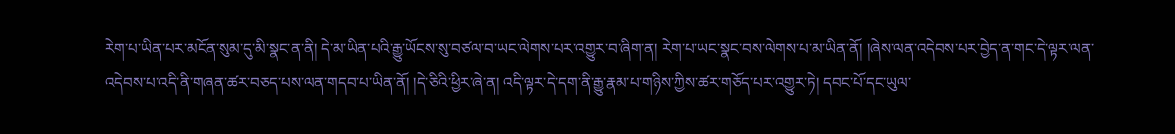རེག་པ་ཡིན་པར་མངོན་སུམ་དུ་མི་སྣང་ན་ནི། དེ་མ་ཡིན་པའི་རྒྱུ་ཡོངས་སུ་བཙལ་བ་ཡང་ལེགས་པར་འགྱུར་བ་ཞིག་ན། རེག་པ་ཡང་སྣང་བས་ལེགས་པ་མ་ཡིན་ནོ། །ཞེས་ལན་འདེབས་པར་བྱེད་ན་གང་དེ་ལྟར་ལན་འདེབས་པ་འདི་ནི་གཞན་ཚར་བཅད་པས་ལན་གདབ་པ་ཡིན་ནོ། །དེ་ཅིའི་ཕྱིར་ཞེ་ན། འདི་ལྟར་དེ་དག་ནི་རྒྱུ་རྣམ་པ་གཉིས་ཀྱིས་ཚར་གཅོད་པར་འགྱུར་ཏེ། དབང་པོ་དང་ཡུལ་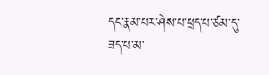དང་རྣམ་པར་ཤེས་པ་ཕྲད་པ་ཙམ་དུ་ཟད་པ་མ་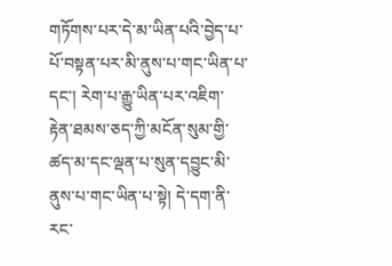གཏོགས་པར་དེ་མ་ཡིན་པའི་བྱེད་པ་པོ་བསྟན་པར་མི་ནུས་པ་གང་ཡིན་པ་དང་། རེག་པ་རྒྱུ་ཡིན་པར་འཇིག་རྟེན་ཐམས་ཅད་ཀྱི་མངོན་སུམ་གྱི་ཚད་མ་དང་ལྡན་པ་སུན་དབྱུང་མི་ནུས་པ་གང་ཡིན་པ་སྟེ། དེ་དག་ནི་རང་